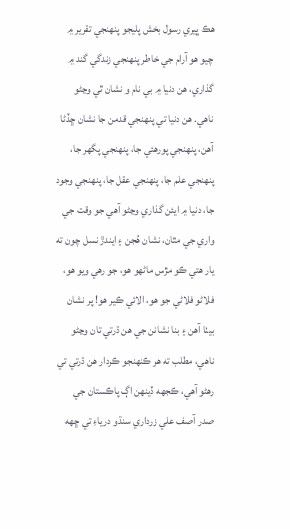هڪ ڀيري رسول بخش پليجو پنهنجي تقرير ۾ چيو هو آرام جي خاطر پنهنجي زندگي گند ۾ گذاري، هن دنيا ۾ بي نام و نشان ٿي وڃڻو ناهي. هن دنيا تي پنهنجي قدمن جا نشان ڇڏڻا آهن، پنهنجي پورهئي جا، پنهنجي پگهر جا، پنهنجي علم جا، پنهنجي عقل جا، پنهنجي وجود جا، دنيا ۾ ايئن گذاري وڃڻو آهي جو وقت جي واري جي مٿان، نشان هُجن ۽ ايندڙ نسل چون ته يار هتي ڪو مڙس ماڻهو هو، جو رهي ويو هو، فلاڻو فلاڻي جو هو، الائي ڪير هو! پر نشان بيٺا آهن ۽ بنا نشانن جي هن ڌرتي تان وڃڻو ناهي، مطلب ته هر ڪنهنجو ڪردار هن ڌرتي تي رهڻو آهي، ڪجهه ڏينهن اڳ پاڪستان جي صدر آصف علي زرداري سنڌو درياءِ تي ڇهه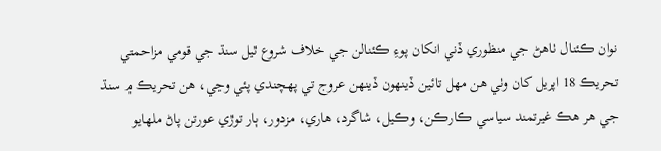نوان ڪئنال ٺاهڻ جي منظوري ڏني انکان پوءِ ڪئنالن جي خلاف شروع ٿيل سنڌ جي قومي مزاحمتي تحريڪ 18 اپريل کان وٺي هن مهل تائين ڏينهون ڏينهن عروج تي پهچندي پئي وڃي، هن تحريڪ ۾ سنڌ جي هر هڪ غيرتمند سياسي ڪارڪن، وڪيل، شاگرد، هاري، مزدور، ٻار توڙي عورتن پاڻ ملهايو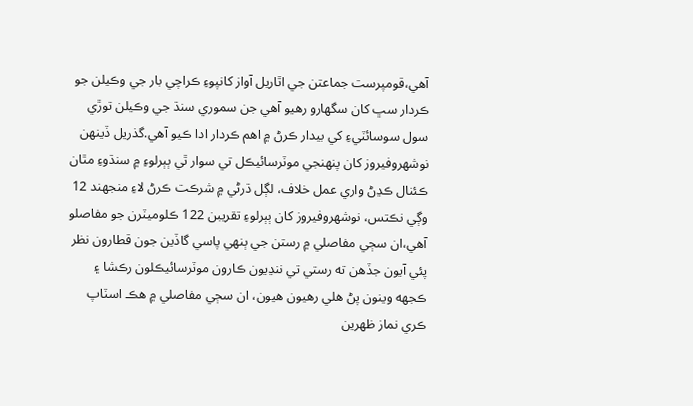آهي،قومپرست جماعتن جي اٿاريل آواز کانپوءِ ڪراچي بار جي وڪيلن جو ڪردار سڀ کان سگهارو رهيو آهي جن سموري سنڌ جي وڪيلن توڙي سول سوسائٽيءِ کي بيدار ڪرڻ ۾ اهم ڪردار ادا ڪيو آهي.گذريل ڏينهن نوشهروفيروز کان پنهنجي موٽرسائيڪل تي سوار ٿي ٻٻرلوءِ ۾ سنڌوءِ مٿان ڪئنال ڪڍڻ واري عمل خلاف، لڳل ڌرڻي ۾ شرڪت ڪرڻ لاءِ منجهند 12 وڳي نڪتس، نوشهروفيروز کان ٻٻرلوءِ تقريبن 122 ڪلوميٽرن جو مفاصلو آهي،ان سڄي مفاصلي ۾ رستن جي ٻنهي پاسي گاڏين جون قطارون نظر پئي آيون جڏهن ته رستي تي ننڍيون ڪارون موٽرسائيڪلون رڪشا ۽ ڪجهه وينون پڻ هلي رهيون هيون، ان سڄي مفاصلي ۾ هڪ اسٽاپ ڪري نماز ظهرين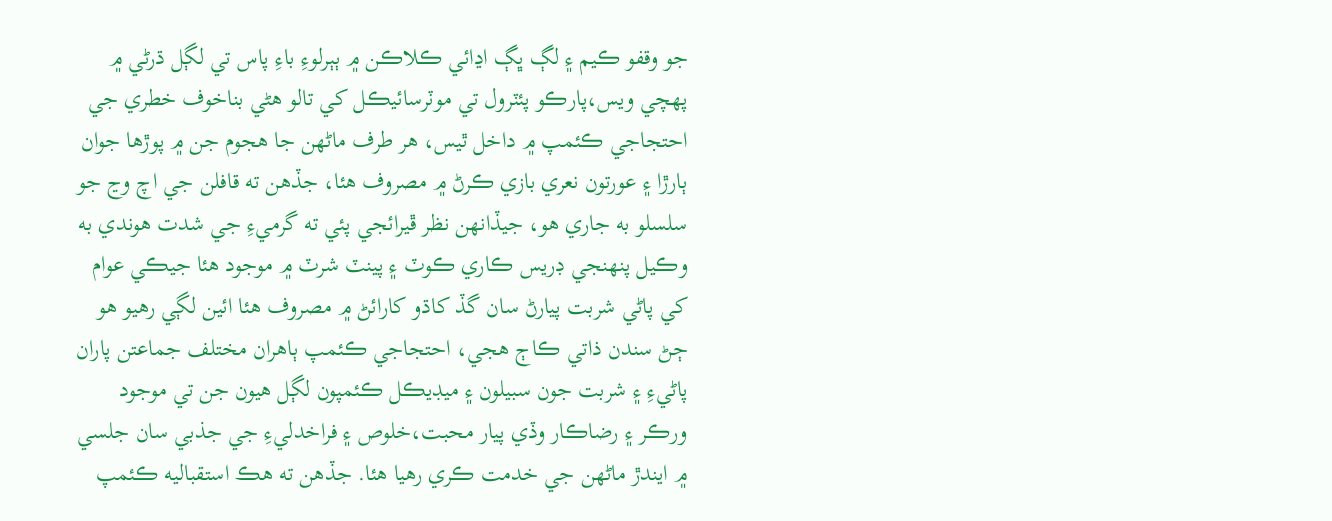جو وقفو ڪيم ۽ لڳ ڀڳ اڍائي ڪلاڪن ۾ ٻٻرلوءِ باءِ پاس تي لڳل ڌرڻي ۾ پهچي ويس،پارڪو پئٽرول تي موٽرسائيڪل کي تالو هڻي بناخوف خطري جي احتجاجي ڪئمپ ۾ داخل ٿيس، ھر طرف ماڻھن جا هجوم جن ۾ پوڙها جوان ٻارڙا ۽ عورتون نعري بازي ڪرڻ ۾ مصروف هئا، جڏهن ته قافلن جي اچ وڃ جو سلسلو به جاري ھو، جيڏانھن نظر ڦيرائجي پئي ته گرميءِ جي شدت هوندي به وڪيل پنهنجي ڊريس ڪاري ڪوٽ ۽ پينٽ شرٽ ۾ موجود هئا جيڪي عوام کي پاڻي شربت پيارڻ سان گڏ کاڌو کارائڻ ۾ مصروف هئا ائين لڳي رهيو هو ڄڻ سندن ذاتي ڪاڄ هجي، احتجاجي ڪئمپ ٻاهران مختلف جماعتن پاران پاڻيءِ ۽ شربت جون سبيلون ۽ ميڊيڪل ڪئمپون لڳل هيون جن تي موجود ورڪر ۽ رضاڪار وڏي پيار محبت،خلوص ۽ فراخدليءِ جي جذبي سان جلسي ۾ ايندڙ ماڻھن جي خدمت ڪري رھيا ھئا. جڏهن ته هڪ استقباليه ڪئمپ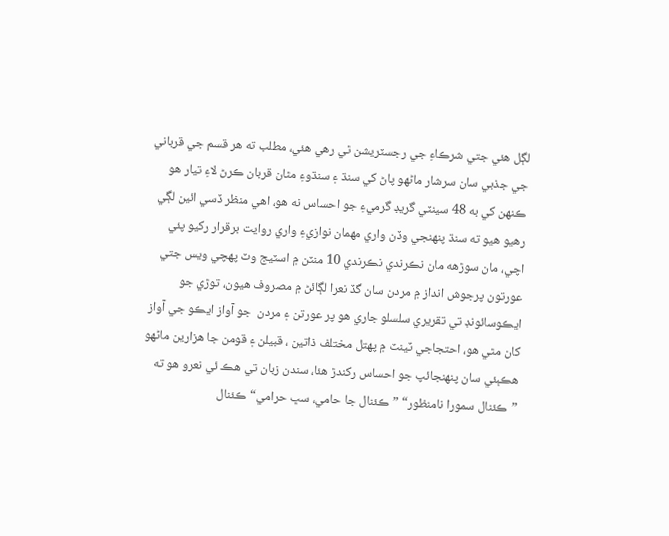لڳل هئي جتي شرڪاءِ جي رجسٽريشن ٿي رهي هئي، مطلب ته ھر قسم جي قرباني جي جذبي سان سرشار ماڻهو پاڻ کي سنڌ ۽ سنڌوءِ مٿان قربان ڪرڻ لاءِ تيار هو ڪنهن کي به 48 سينٽي گريڊ گرميءِ جو احساس نه هو، اھي منظر ڏسي ائين لڳي رھيو ھيو ته سنڌ پنهنجي وڏن واري مهمان نوازيءِ واري روايت برقرار رکيو پئي اچي، مان سوڙهه مان نڪرندي نڪرندي 10 منٽن ۾ اسٽيج وٽ پهچي ويس جتي عورتون پرجوش انداز ۾ مردن سان گڏ نعرا لڳائڻ ۾ مصروف هيون، توڙي جو ايڪوسائونڊ تي تقريري سلسلو جاري هو پر عورتن ۽ مردن  جو آواز ايڪو جي آواز کان مٿي هو، احتجاجي ٽينٽ ۾ پھتل مختلف ذاتين ، قبيلن ۽ قومن جا ھزارين ماڻھو هڪٻئي سان پنهنجائپ جو احساس رکندڙ هئا، سندن زبان تي هڪ ئي نعرو هو ته ”ڪئنال سمورا نامنظور“ ”ڪئنال جا حامي، سڀ حرامي“ڪئنال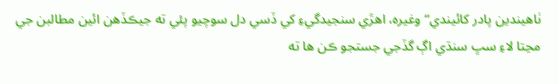ٺاهيندين پادر کائيندي“ وغيره، اهڙي سنجيدگيءِ کي ڏسي دل سوچيو پئي ته جيڪڏهن ائين مطالبن جي مڃتا لاءِ سڀ سنڌي اڳ گڏجي جستجو ڪن ها ته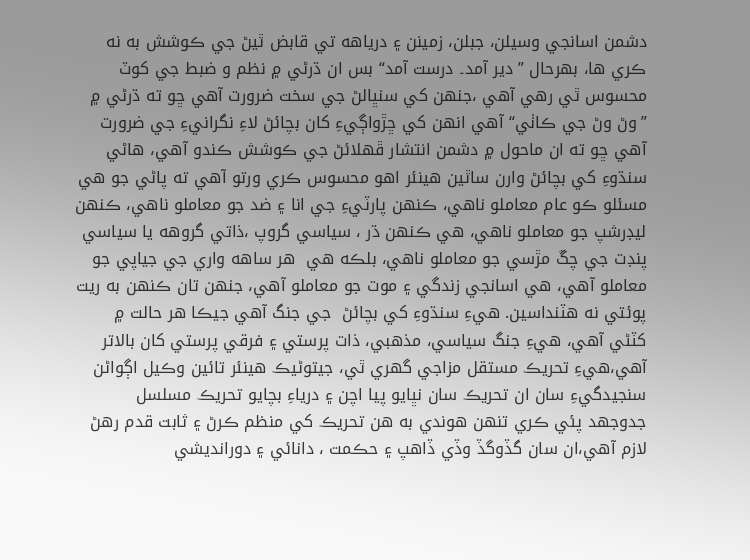دشمن اسانجي وسيلن، جبلن، زمينن ۽ درياهه تي قابض ٿيڻ جي ڪوشش به نه ڪري ها، بهرحال ”دير آمد۔ درست آمد“ بس ان ڌرڻي ۾ نظم و ضبط جي کوٽ محسوس ٿي رهي آهي ،جنهن کي سنڀالڻ جي سخت ضرورت آهي ڇو ته ڌرڻي ۾ ”وڻ وڻ جي ڪاٺي“ آهي انهن کي ڇڙواڳيءِ کان بچائڻ لاءِ نگرانيءِ جي ضرورت آهي ڇو ته ان ماحول ۾ دشمن انتشار ڦهلائڻ جي ڪوشش ڪندو آهي، هاڻي سنڌوءِ کي بچائڻ وارن ساٿين ھينئر اھو محسوس ڪري ورتو آھي ته پاڻي جو ھي مسئلو ڪو عام معاملو ناھي، ڪنھن پارٽيءِ جي انا ۽ ضد جو معاملو ناھي، ڪنھن ليڊرشپ جو معاملو ناھي، ھي ڪنھن ڌر ، سياسي گروپ ،ذاتي گروهه يا سياسي پنڊت جي چڱ مڙسي جو معاملو ناھي، بلڪه ھي  ھر ساهه واري جي جياپي جو معاملو آھي، ھي اسانجي زندگي ۽ موت جو معاملو آھي، جنهن تان ڪنھن به ريت پوئتي نه هٽنداسين. ھيءِ سنڌوءِ کي بچائڻ  جي جنگ آھي جيڪا هر حالت ۾ کٽڻي آهي، هيءِ جنگ سياسي، مذھبي، ذات پرستي ۽ فرقي پرستي کان بالاتر آھي،هيءِ تحريڪ مستقل مزاجي گهري ٿي، جيتوڻيڪ هينئر تائين وڪيل اڳواڻن سنجيدگيءِ سان ان تحريڪ سان نڀايو پيا اچن ۽ درياءِ بچايو تحريڪ مسلسل جدوجهد پئي ڪري تنهن هوندي به هن تحريڪ کي منظم ڪرڻ ۽ ثابت قدم رھڻ لازم آهي،ان سان گڏوگڏ وڏي ڏاھپ ۽ حڪمت ، دانائي ۽ دورانديشي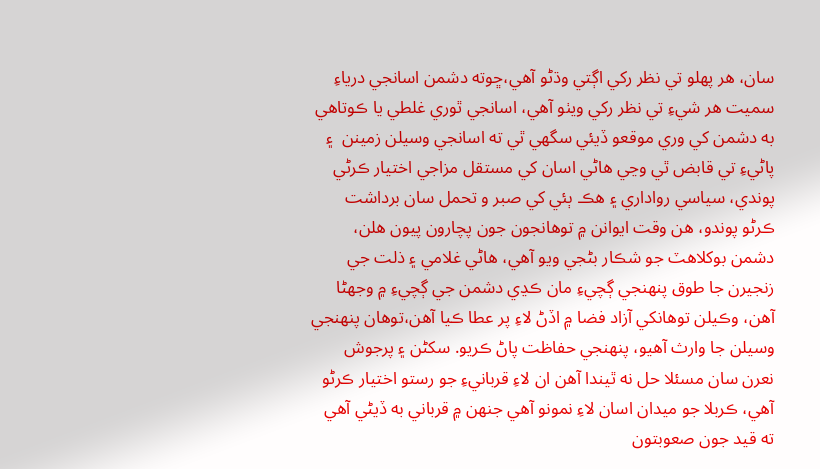سان، ھر پھلو تي نظر رکي اڳتي وڌڻو آھي،ڇوته دشمن اسانجي درياءِ سميت هر شيءِ تي نظر رکي ويٺو آهي، اسانجي ٿوري غلطي يا ڪوتاهي به دشمن کي وري موقعو ڏيئي سگهي ٿي ته اسانجي وسيلن زمينن  ۽ پاڻيءِ تي قابض ٿي وڃي هاڻي اسان کي مستقل مزاجي اختيار ڪرڻي پوندي، سياسي رواداري ۽ ھڪ ٻئي کي صبر و تحمل سان برداشت ڪرڻو پوندو، هن وقت ايوانن ۾ توهانجون جون پچارون پيون هلن، دشمن بوکلاهٽ جو شڪار بڻجي ويو آهي، هاڻي غلامي ۽ ذلت جي زنجيرن جا طوق پنهنجي ڳچيءِ مان ڪڍي دشمن جي ڳچيءِ ۾ وجهڻا آهن، وڪيلن توهانکي آزاد فضا ۾ اڏڻ لاءِ پر عطا ڪيا آهن،توهان پنهنجي وسيلن جا وارث آهيو، پنهنجي حفاظت پاڻ ڪريو. سکڻن ۽ پرجوش نعرن سان مسئلا حل نه ٿيندا آهن ان لاءِ قربانيءِ جو رستو اختيار ڪرڻو آهي، ڪربلا جو ميدان اسان لاءِ نمونو آهي جنهن ۾ قرباني به ڏيڻي آهي ته قيد جون صعوبتون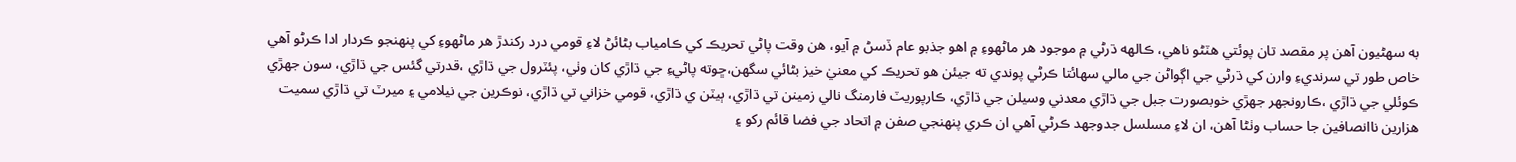به سهڻيون آهن پر مقصد تان پوئتي هٽڻو ناهي، ڪالهه ڌرڻي ۾ موجود هر ماڻهوءِ ۾ اهو جذبو عام ڏسڻ ۾ آيو، ھن وقت پاڻي تحريڪ کي ڪامياب بڻائڻ لاءِ قومي درد رکندڙ ھر ماڻهوءِ کي پنهنجو ڪردار ادا ڪرڻو آهي خاص طور تي سرنديءِ وارن کي ڌرڻي جي اڳواڻن جي مالي سهائتا ڪرڻي پوندي ته جيئن هو تحريڪ کي معنيٰ خيز بڻائي سگهن،ڇوته پاڻيءِ جي ڌاڙي کان وٺي، پئٽرول جي ڌاڙي ،قدرتي گئس جي ڌاڙي، سون جھڙي ڪوئلي جي ڌاڙي ،ڪارونجهر جهڙي خوبصورت جبل جي ڌاڙي معدني وسيلن جي ڌاڙي، ڪارپوريٽ فارمنگ نالي زمينن تي ڌاڙي، ٻيٽن ي ڌاڙي، قومي خزاني تي ڌاڙي، نوڪرين جي نيلامي ۽ ميرٽ تي ڌاڙي سميت هزارين ناانصافين جا حساب وٺڻا آهن، ان لاءِ مسلسل جدوجهد ڪرڻي آهي ان ڪري پنھنجي صفن ۾ اتحاد جي فضا قائم رکو ۽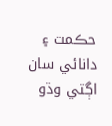حڪمت ۽ دانائي سان اڳتي وڌو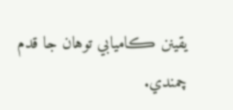يقينن ڪاميابي توهان جا قدم چمندي.